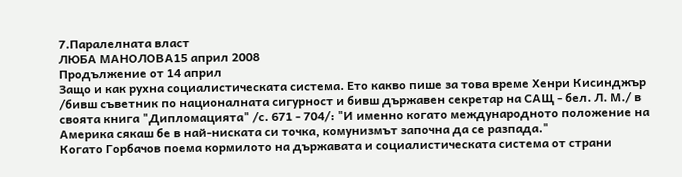7.Паралелната власт
ЛЮБА МАНОЛОВА15 април 2008
Продължение от 14 април
Защо и как рухна социалистическата система. Ето какво пише за това време Хенри Кисинджър /бивш съветник по националната сигурност и бивш държавен секретар на САЩ - бел. Л. М./ в своята книга "Дипломацията" /с. 671 - 704/: "И именно когато международното положение на Америка сякаш бе в най-ниската си точка, комунизмът започна да се разпада."
Когато Горбачов поема кормилото на държавата и социалистическата система от страни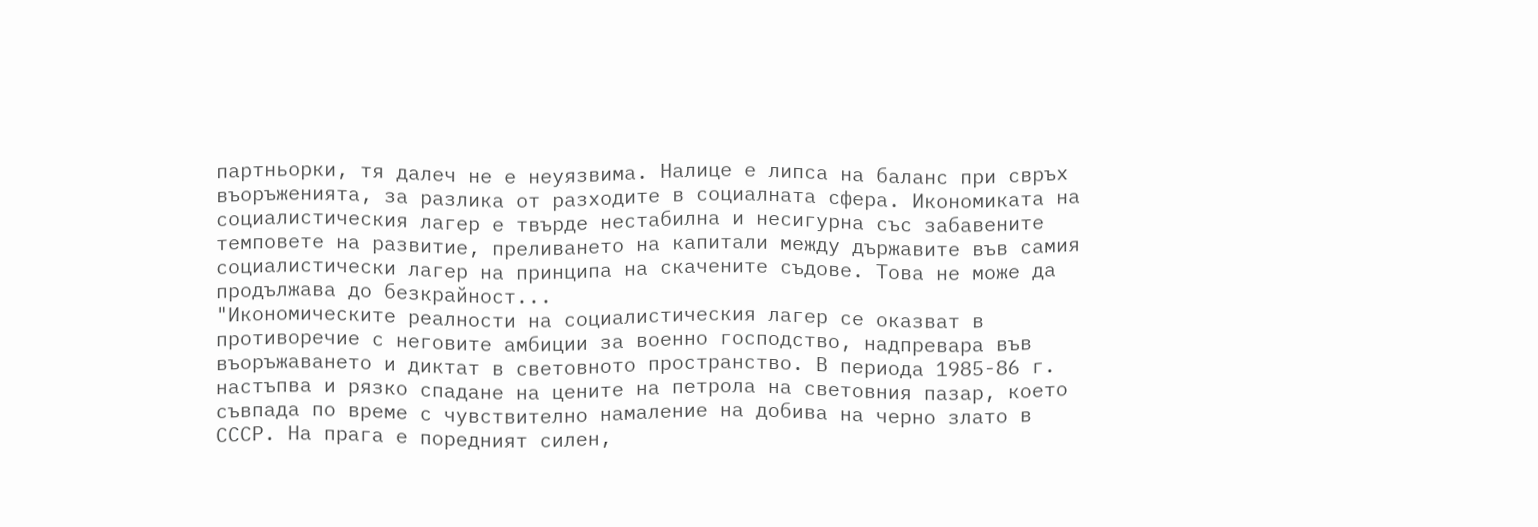партньорки, тя далеч не е неуязвима. Налице е липса на баланс при свръх въоръженията, за разлика от разходите в социалната сфера. Икономиката на социалистическия лагер е твърде нестабилна и несигурна със забавените темповете на развитие, преливането на капитали между държавите във самия социалистически лагер на принципа на скачените съдове. Това не може да продължава до безкрайност...
"Икономическите реалности на социалистическия лагер се оказват в противоречие с неговите амбиции за военно господство, надпревара във въоръжаването и диктат в световното пространство. В периода 1985-86 г. настъпва и рязко спадане на цените на петрола на световния пазар, което съвпада по време с чувствително намаление на добива на черно злато в СССР. На прага е поредният силен,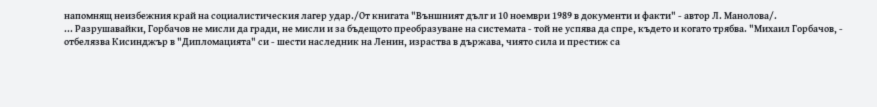напомнящ неизбежния край на социалистическия лагер удар./От книгата "Външният дълг и 10 ноември 1989 в документи и факти" - автор Л. Манолова/.
... Разрушавайки, Горбачов не мисли да гради, не мисли и за бъдещото преобразуване на системата - той не успява да спре, където и когато трябва. "Михаил Горбачов, - отбелязва Кисинджър в "Дипломацията" си - шести наследник на Ленин, израства в държава, чиято сила и престиж са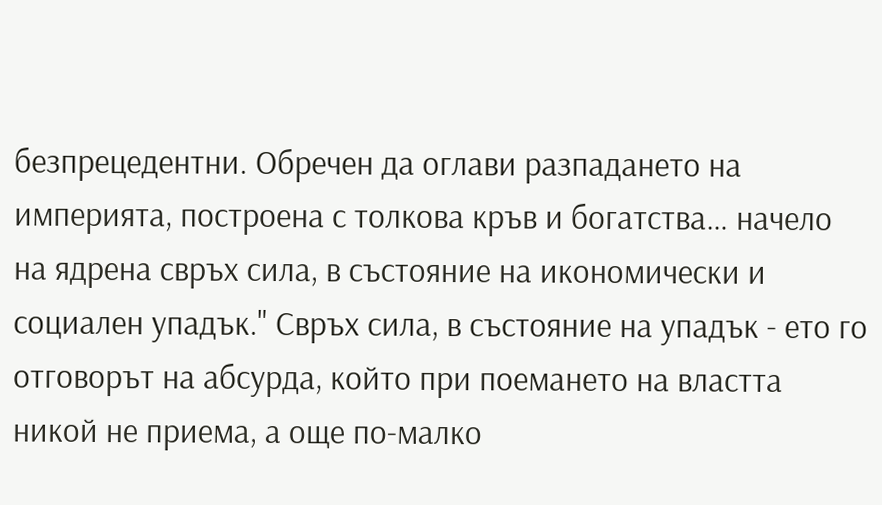безпрецедентни. Обречен да оглави разпадането на империята, построена с толкова кръв и богатства… начело на ядрена свръх сила, в състояние на икономически и социален упадък." Свръх сила, в състояние на упадък - ето го отговорът на абсурда, който при поемането на властта никой не приема, а още по-малко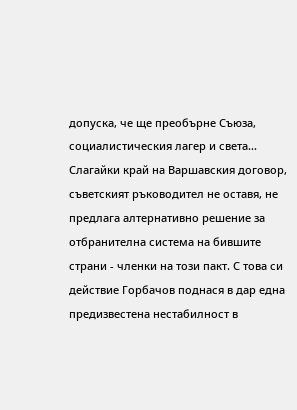допуска, че ще преобърне Съюза, социалистическия лагер и света...
Слагайки край на Варшавския договор, съветският ръководител не оставя, не предлага алтернативно решение за отбранителна система на бившите страни - членки на този пакт. С това си действие Горбачов поднася в дар една предизвестена нестабилност в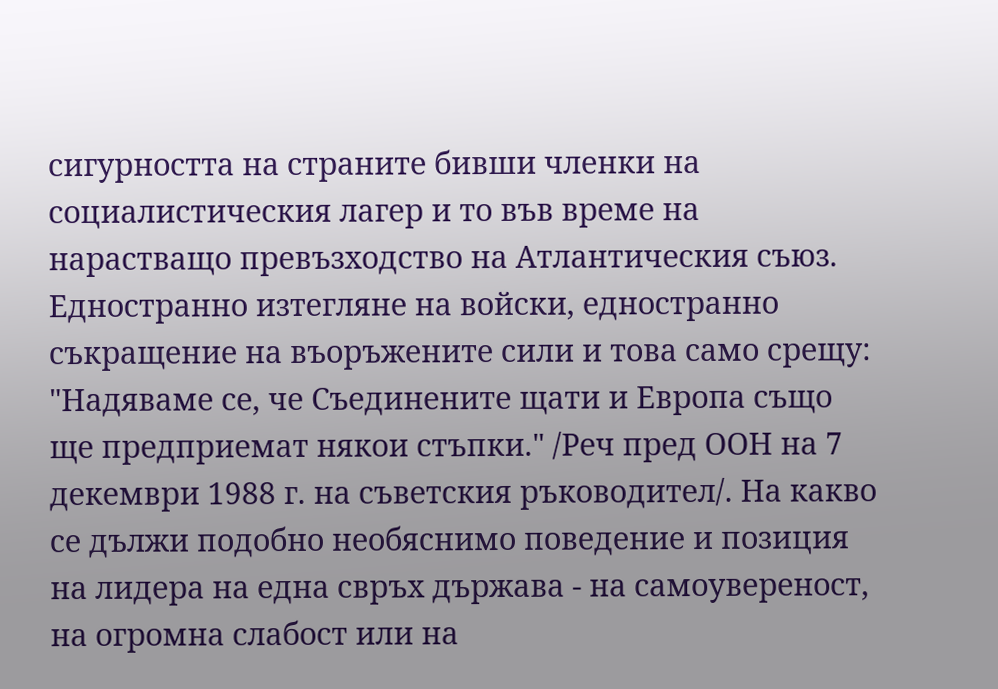сигурността на страните бивши членки на социалистическия лагер и то във време на нарастващо превъзходство на Атлантическия съюз. Едностранно изтегляне на войски, едностранно съкращение на въоръжените сили и това само срещу: "Надяваме се, че Съединените щати и Европа също ще предприемат някои стъпки." /Реч пред ООН на 7 декември 1988 г. на съветския ръководител/. На какво се дължи подобно необяснимо поведение и позиция на лидера на една свръх държава - на самоувереност, на огромна слабост или на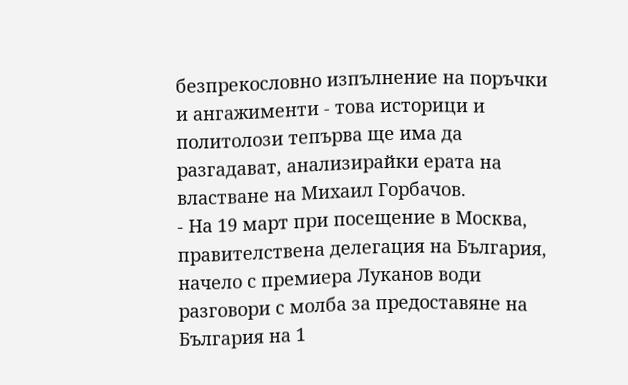безпрекословно изпълнение на поръчки и ангажименти - това историци и политолози тепърва ще има да разгадават, анализирайки ерата на властване на Михаил Горбачов.
- На 19 март при посещение в Москва, правителствена делегация на България, начело с премиера Луканов води разговори с молба за предоставяне на България на 1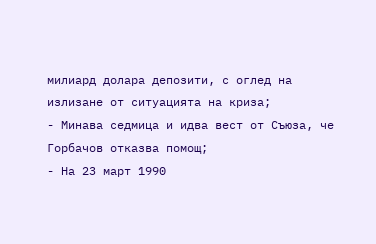милиард долара депозити, с оглед на излизане от ситуацията на криза;
- Минава седмица и идва вест от Съюза, че Горбачов отказва помощ;
- На 23 март 1990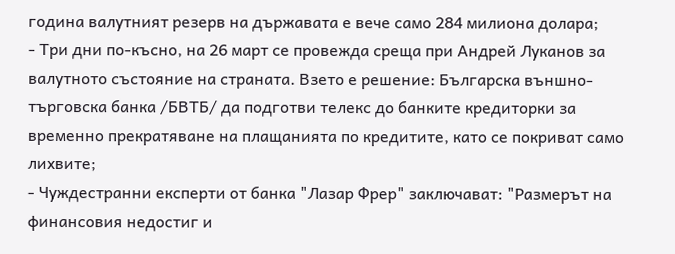година валутният резерв на държавата е вече само 284 милиона долара;
- Три дни по-късно, на 26 март се провежда среща при Андрей Луканов за валутното състояние на страната. Взето е решение: Българска външно-търговска банка /БВТБ/ да подготви телекс до банките кредиторки за временно прекратяване на плащанията по кредитите, като се покриват само лихвите;
- Чуждестранни експерти от банка "Лазар Фрер" заключават: "Размерът на финансовия недостиг и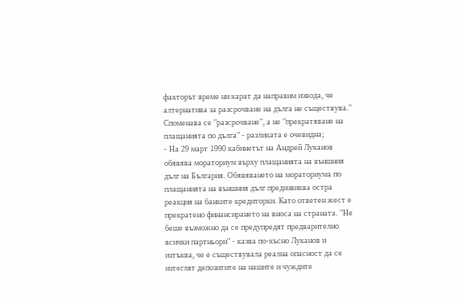факторът време ни карат да направим извода, че алтернатива за разсрочване на дълга не съществува." Споменава се "разсрочване", а не "прекратяване на плащанията по дълга" - разликата е очевидна;
- На 29 март 1990 кабинетът на Андрей Луканов обявява мораториум върху плащанията на външния дълг на България. Обявяването на мораториума по плащанията на външния дълг предизвиква остра реакция на банките кредиторки. Като ответен жест е прекратено финансирането на вноса на страната. "Не беше възможно да се предупредят предварително всички партньори" - казва по-късно Луканов и изтъква, че е съществувала реална опасност да се изтеглят депозитите на нашите и чуждите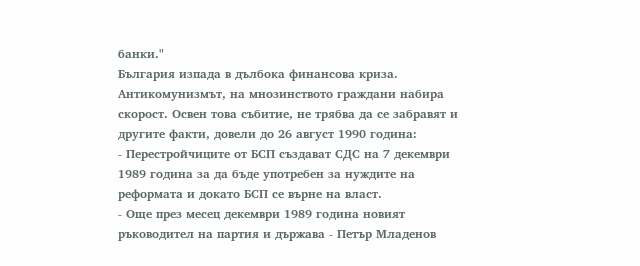банки."
България изпада в дълбока финансова криза. Антикомунизмът, на мнозинството граждани набира скорост. Освен това събитие, не трябва да се забравят и другите факти, довели до 26 август 1990 година:
- Перестройчиците от БСП създават СДС на 7 декември 1989 година за да бъде употребен за нуждите на реформата и докато БСП се върне на власт.
- Още през месец декември 1989 година новият ръководител на партия и държава - Петър Младенов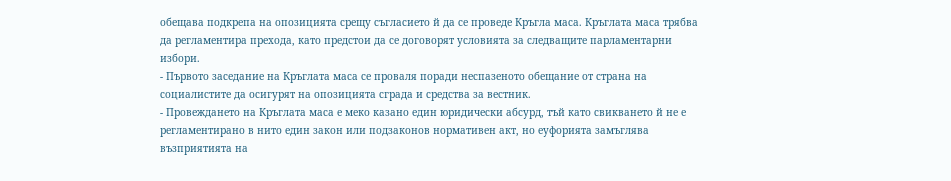обещава подкрепа на опозицията срещу съгласието й да се проведе Кръгла маса. Кръглата маса трябва да регламентира прехода, като предстои да се договорят условията за следващите парламентарни избори.
- Първото заседание на Кръглата маса се проваля поради неспазеното обещание от страна на социалистите да осигурят на опозицията сграда и средства за вестник.
- Провеждането на Кръглата маса е меко казано един юридически абсурд, тъй като свикването й не е регламентирано в нито един закон или подзаконов нормативен акт, но еуфорията замъглява възприятията на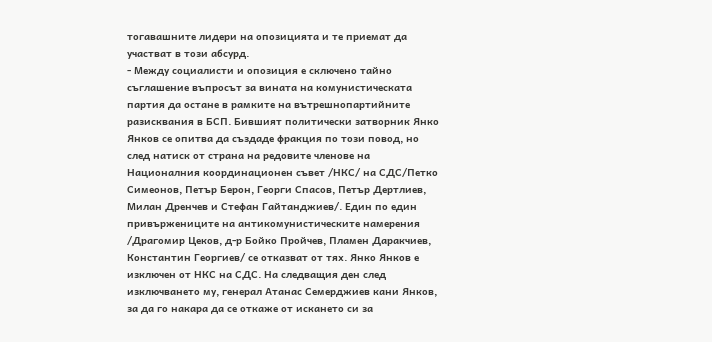тогавашните лидери на опозицията и те приемат да участват в този абсурд.
- Между социалисти и опозиция е сключено тайно съглашение въпросът за вината на комунистическата партия да остане в рамките на вътрешнопартийните разисквания в БСП. Бившият политически затворник Янко Янков се опитва да създаде фракция по този повод, но след натиск от страна на редовите членове на Националния координационен съвет /НКС/ на СДС/Петко Симеонов, Петър Берон, Георги Спасов, Петър Дертлиев, Милан Дренчев и Стефан Гайтанджиев/. Един по един привържениците на антикомунистическите намерения /Драгомир Цеков, д-р Бойко Пройчев, Пламен Даракчиев, Константин Георгиев/ се отказват от тях. Янко Янков е изключен от НКС на СДС. На следващия ден след изключването му, генерал Атанас Семерджиев кани Янков, за да го накара да се откаже от искането си за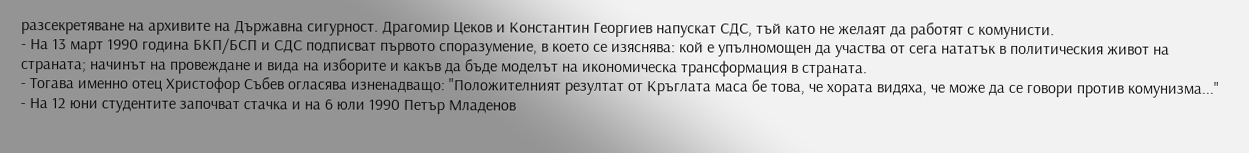разсекретяване на архивите на Държавна сигурност. Драгомир Цеков и Константин Георгиев напускат СДС, тъй като не желаят да работят с комунисти.
- На 13 март 1990 година БКП/БСП и СДС подписват първото споразумение, в което се изяснява: кой е упълномощен да участва от сега нататък в политическия живот на страната; начинът на провеждане и вида на изборите и какъв да бъде моделът на икономическа трансформация в страната.
- Тогава именно отец Христофор Събев огласява изненадващо: "Положителният резултат от Кръглата маса бе това, че хората видяха, че може да се говори против комунизма..."
- На 12 юни студентите започват стачка и на 6 юли 1990 Петър Младенов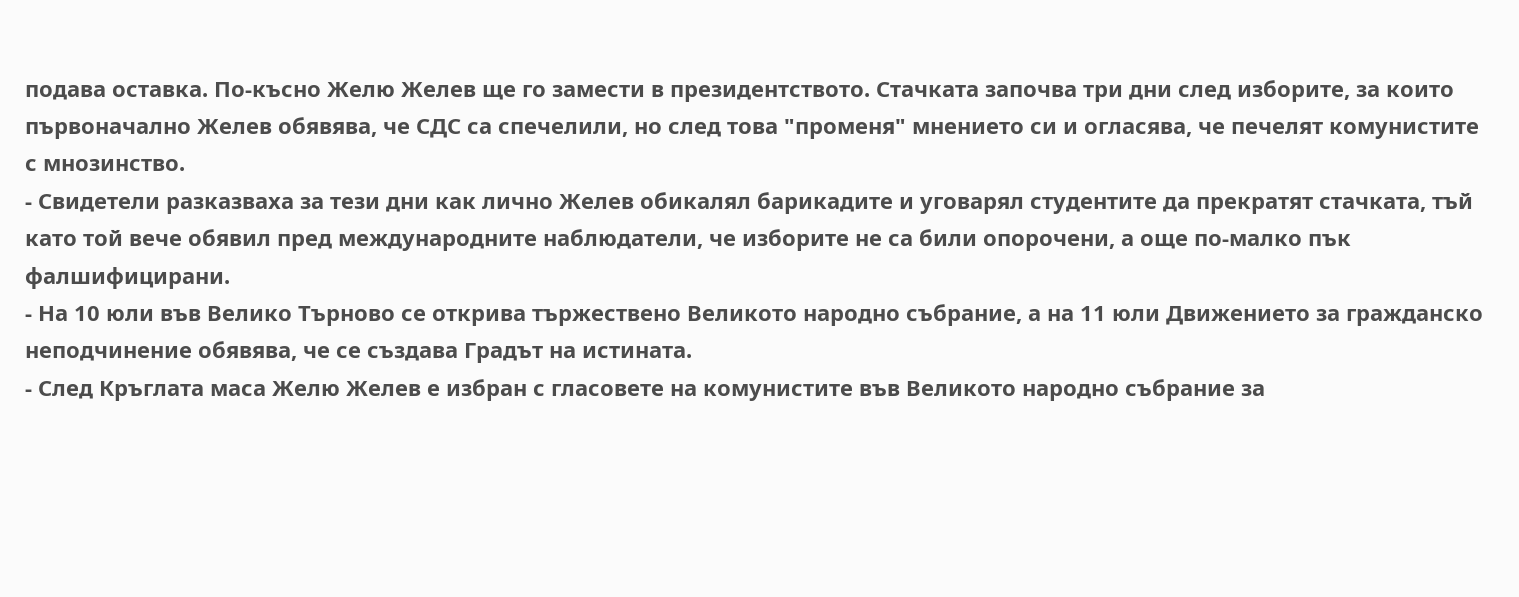подава оставка. По-късно Желю Желев ще го замести в президентството. Стачката започва три дни след изборите, за които първоначално Желев обявява, че СДС са спечелили, но след това "променя" мнението си и огласява, че печелят комунистите с мнозинство.
- Свидетели разказваха за тези дни как лично Желев обикалял барикадите и уговарял студентите да прекратят стачката, тъй като той вече обявил пред международните наблюдатели, че изборите не са били опорочени, а още по-малко пък фалшифицирани.
- На 10 юли във Велико Търново се открива тържествено Великото народно събрание, а на 11 юли Движението за гражданско неподчинение обявява, че се създава Градът на истината.
- След Кръглата маса Желю Желев е избран с гласовете на комунистите във Великото народно събрание за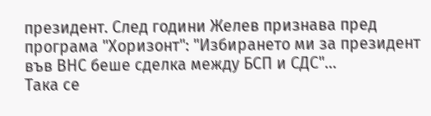президент. След години Желев признава пред програма "Хоризонт": "Избирането ми за президент във ВНС беше сделка между БСП и СДС"...
Така се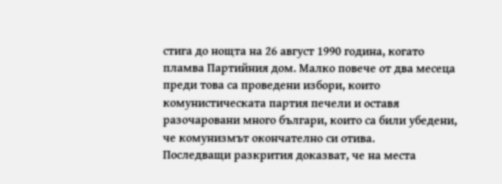стига до нощта на 26 август 1990 година, когато пламва Партийния дом. Малко повече от два месеца преди това са проведени избори, които комунистическата партия печели и оставя разочаровани много българи, които са били убедени, че комунизмът окончателно си отива.
Последващи разкрития доказват, че на места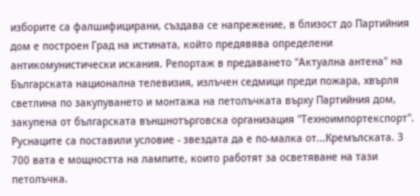изборите са фалшифицирани, създава се напрежение, в близост до Партийния дом е построен Град на истината, който предявява определени антикомунистически искания. Репортаж в предаването "Актуална антена" на Българската национална телевизия, излъчен седмици преди пожара, хвърля светлина по закупуването и монтажа на петолъчката върху Партийния дом, закупена от българската външнотърговска организация "Техноимпортекспорт". Руснаците са поставили условие - звездата да е по-малка от...Кремълската. 3 700 вата е мощността на лампите, които работят за осветяване на тази петолъчка.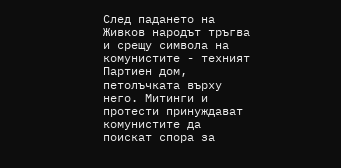След падането на Живков народът тръгва и срещу символа на комунистите - техният Партиен дом, петолъчката върху него. Митинги и протести принуждават комунистите да поискат спора за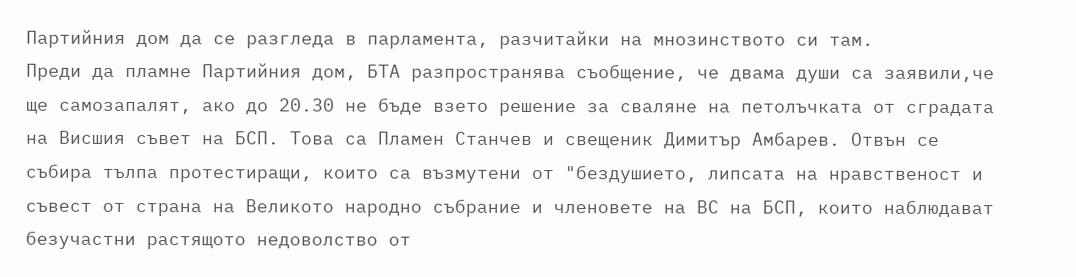Партийния дом да се разгледа в парламента, разчитайки на мнозинството си там.
Преди да пламне Партийния дом, БТА разпространява съобщение, че двама души са заявили,че ще самозапалят, ако до 20.30 не бъде взето решение за сваляне на петолъчката от сградата на Висшия съвет на БСП. Това са Пламен Станчев и свещеник Димитър Амбарев. Отвън се събира тълпа протестиращи, които са възмутени от "бездушието, липсата на нравственост и съвест от страна на Великото народно събрание и членовете на ВС на БСП, които наблюдават безучастни растящото недоволство от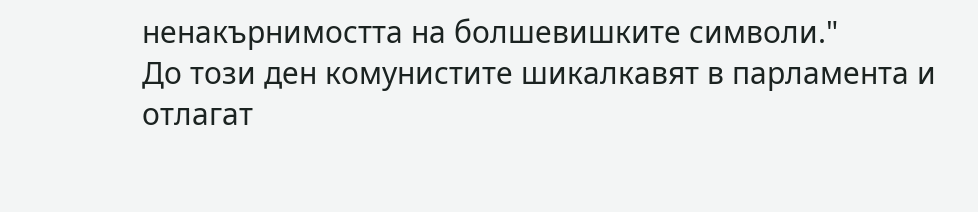ненакърнимостта на болшевишките символи."
До този ден комунистите шикалкавят в парламента и отлагат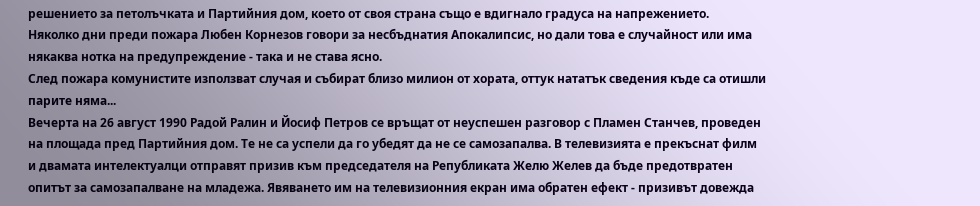решението за петолъчката и Партийния дом, което от своя страна също е вдигнало градуса на напрежението.
Няколко дни преди пожара Любен Корнезов говори за несбъднатия Апокалипсис, но дали това е случайност или има някаква нотка на предупреждение - така и не става ясно.
След пожара комунистите използват случая и събират близо милион от хората, оттук нататък сведения къде са отишли парите няма...
Вечерта на 26 август 1990 Радой Ралин и Йосиф Петров се връщат от неуспешен разговор с Пламен Станчев, проведен на площада пред Партийния дом. Те не са успели да го убедят да не се самозапалва. В телевизията е прекъснат филм и двамата интелектуалци отправят призив към председателя на Републиката Желю Желев да бъде предотвратен опитът за самозапалване на младежа. Явяването им на телевизионния екран има обратен ефект - призивът довежда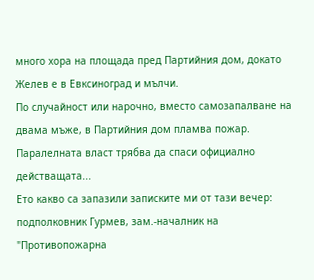много хора на площада пред Партийния дом, докато Желев е в Евксиноград и мълчи.
По случайност или нарочно, вместо самозапалване на двама мъже, в Партийния дом пламва пожар. Паралелната власт трябва да спаси официално действащата...
Ето какво са запазили записките ми от тази вечер: подполковник Гурмев, зам.-началник на "Противопожарна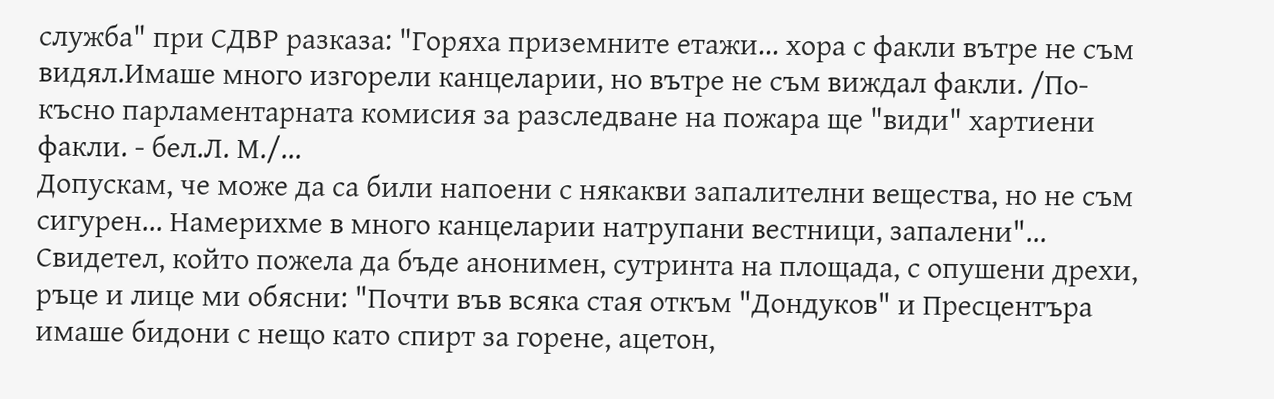служба" при СДВР разказа: "Горяха приземните етажи... хора с факли вътре не съм видял.Имаше много изгорели канцеларии, но вътре не съм виждал факли. /По-късно парламентарната комисия за разследване на пожара ще "види" хартиени факли. - бел.Л. М./...
Допускам, че може да са били напоени с някакви запалителни вещества, но не съм сигурен... Намерихме в много канцеларии натрупани вестници, запалени"...
Свидетел, който пожела да бъде анонимен, сутринта на площада, с опушени дрехи, ръце и лице ми обясни: "Почти във всяка стая откъм "Дондуков" и Пресцентъра имаше бидони с нещо като спирт за горене, ацетон,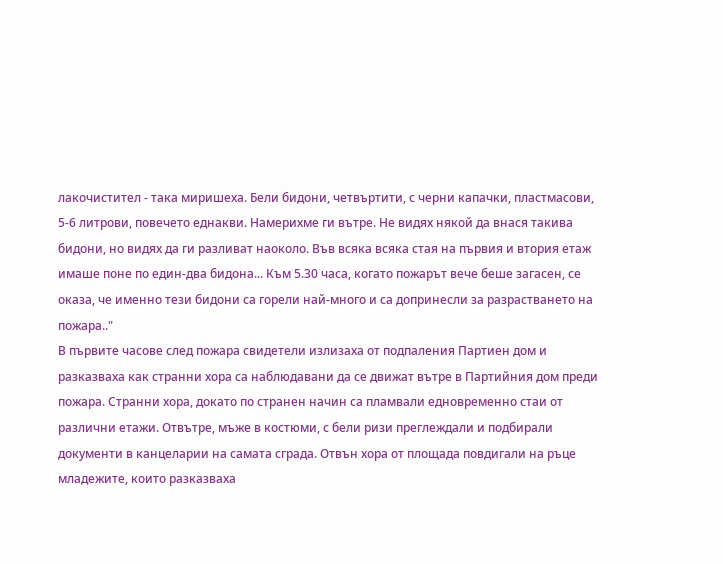лакочистител - така миришеха. Бели бидони, четвъртити, с черни капачки, пластмасови, 5-6 литрови, повечето еднакви. Намерихме ги вътре. Не видях някой да внася такива бидони, но видях да ги разливат наоколо. Във всяка всяка стая на първия и втория етаж имаше поне по един-два бидона... Към 5.30 часа, когато пожарът вече беше загасен, се оказа, че именно тези бидони са горели най-много и са допринесли за разрастването на пожара.."
В първите часове след пожара свидетели излизаха от подпаления Партиен дом и разказваха как странни хора са наблюдавани да се движат вътре в Партийния дом преди пожара. Странни хора, докато по странен начин са пламвали едновременно стаи от различни етажи. Отвътре, мъже в костюми, с бели ризи преглеждали и подбирали документи в канцеларии на самата сграда. Отвън хора от площада повдигали на ръце младежите, които разказваха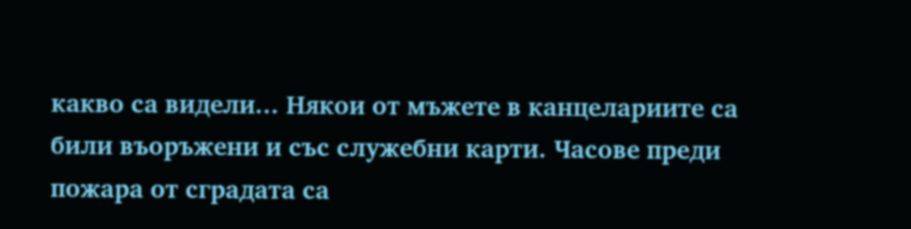какво са видели... Някои от мъжете в канцелариите са били въоръжени и със служебни карти. Часове преди пожара от сградата са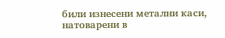били изнесени метални каси, натоварени в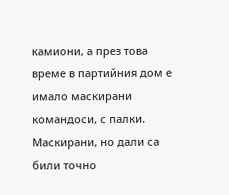камиони, а през това време в партийния дом е имало маскирани командоси, с палки. Маскирани, но дали са били точно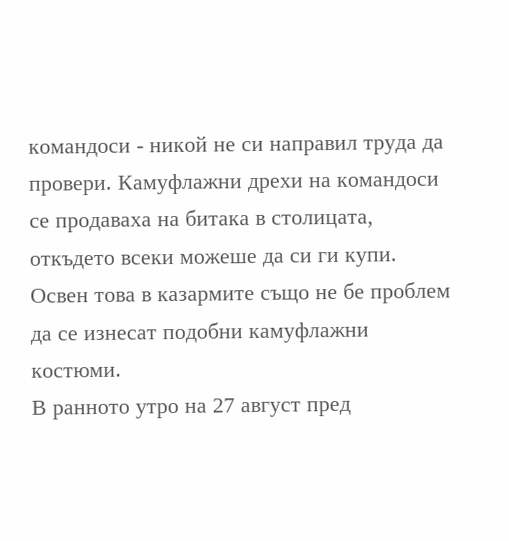командоси - никой не си направил труда да провери. Камуфлажни дрехи на командоси се продаваха на битака в столицата, откъдето всеки можеше да си ги купи. Освен това в казармите също не бе проблем да се изнесат подобни камуфлажни костюми.
В ранното утро на 27 август пред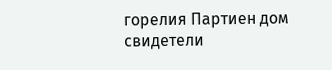горелия Партиен дом свидетели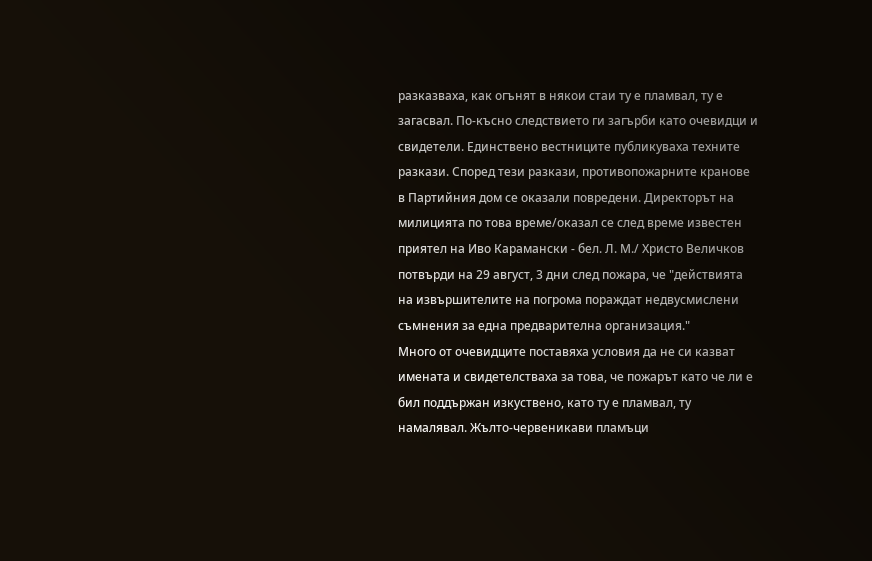разказваха, как огънят в някои стаи ту е пламвал, ту е загасвал. По-късно следствието ги загърби като очевидци и свидетели. Единствено вестниците публикуваха техните разкази. Според тези разкази, противопожарните кранове в Партийния дом се оказали повредени. Директорът на милицията по това време/оказал се след време известен приятел на Иво Карамански - бел. Л. М./ Христо Величков потвърди на 29 август, 3 дни след пожара, че "действията на извършителите на погрома пораждат недвусмислени съмнения за една предварителна организация."
Много от очевидците поставяха условия да не си казват имената и свидетелстваха за това, че пожарът като че ли е бил поддържан изкуствено, като ту е пламвал, ту намалявал. Жълто-червеникави пламъци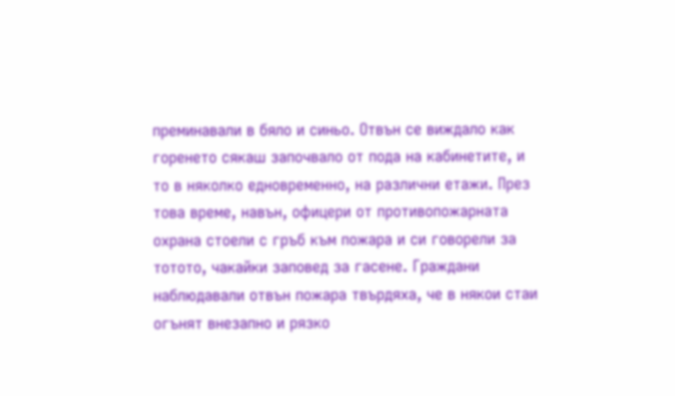преминавали в бяло и синьо. Отвън се виждало как горенето сякаш започвало от пода на кабинетите, и то в няколко едновременно, на различни етажи. През това време, навън, офицери от противопожарната охрана стоели с гръб към пожара и си говорели за тотото, чакайки заповед за гасене. Граждани наблюдавали отвън пожара твърдяха, че в някои стаи огънят внезапно и рязко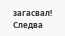загасвал!
Следва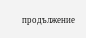продължение